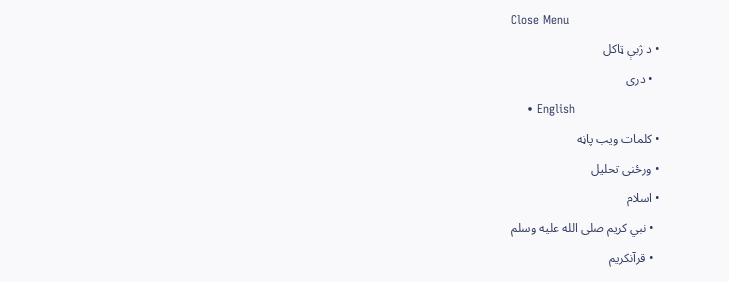Close Menu
  • د ژبې ټاکل
    • دری
    • English
  • کلمات ويب پاڼه
  • ورځنی تحلیل
  • اسلام
    • نبي کریم صلى الله عليه وسلم
    • قرآنکریم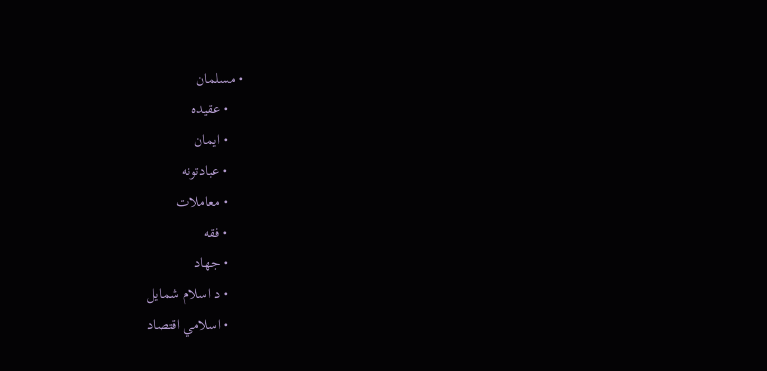• مسلمان
    • عقیده
    • ایمان
    • عبادتونه
    • معاملات
    • فقه
    • جهاد
    • د اسلام شمایل
    • اسلامي اقتصاد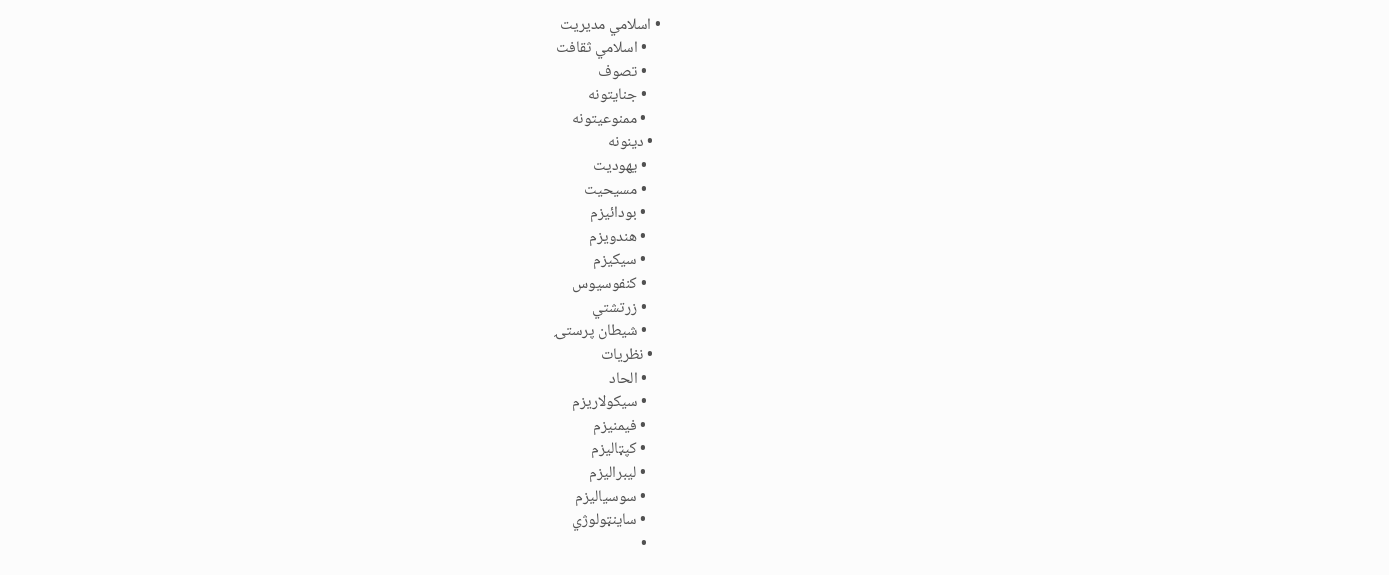• اسلامي مدیریت
    • اسلامي ثقافت
    • تصوف
    • جنایتونه
    • ممنوعیتونه
  • دینونه
    • یهودیت
    • مسیحیت
    • بودائیزم
    • هندویزم
    • سیکیزم
    • کنفوسیوس
    • زرتشتي
    • شیطان پرستۍ
  • نظریات
    • الحاد
    • سیکولاریزم
    • فیمنیزم
    • کپټالیزم
    • لیبرالیزم
    • سوسیالیزم
    • ساینټولوژي
    •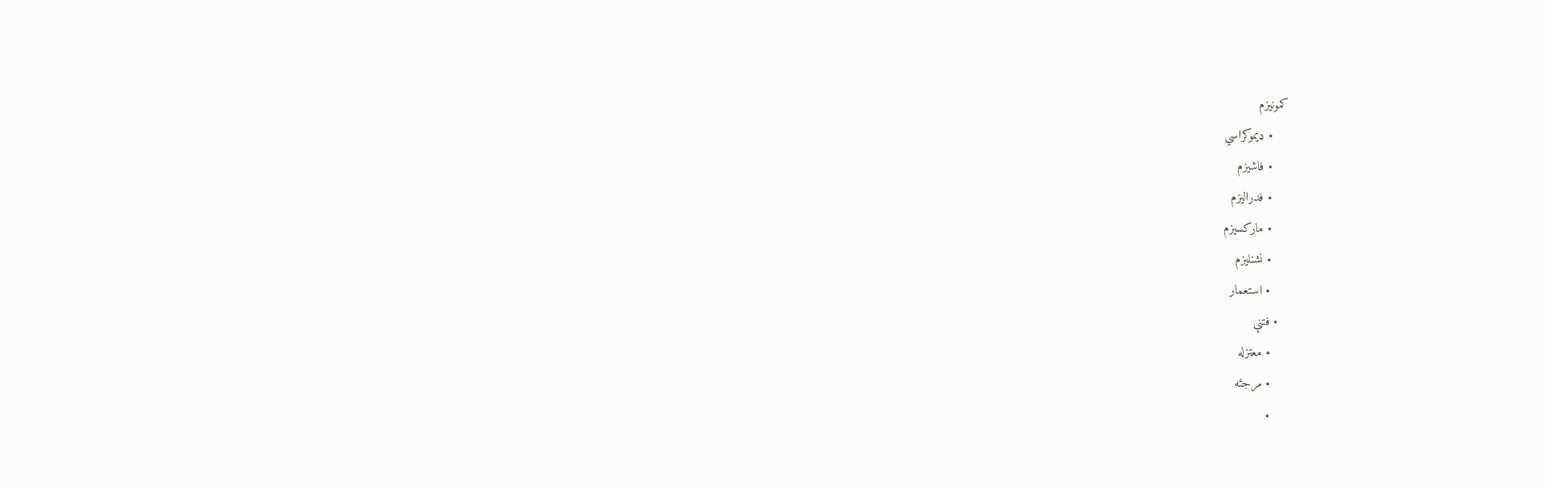کمونیزم
    • ډیموکراسي
    • فاشیزم
    • فدرالیزم
    • مارکسیزم
    • نشنلیزم
    • استعمار
  • فتنې
    • معتزله
    • مرجئه
    •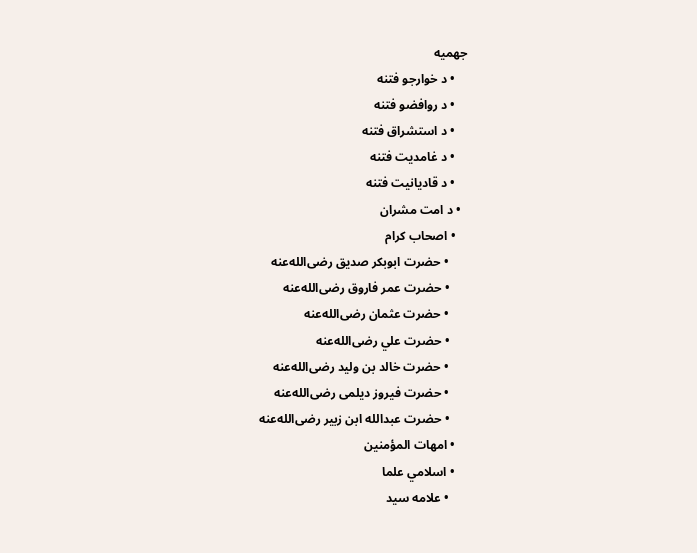جهمیه
    • د خوارجو فتنه
    • د روافضو فتنه
    • د استشراق فتنه
    • د غامدیت فتنه
    • د قادیانیت فتنه
  • د امت مشران
    • اصحاب کرام
      • حضرت ابوبکر صدیق رضی‌الله‌عنه
      • حضرت عمر فاروق رضی‌الله‌عنه
      • حضرت عثمان رضی‌الله‌عنه
      • حضرت علي رضی‌الله‌عنه
      • حضرت خالد بن ولید رضی‌الله‌عنه
      • حضرت فیروز دیلمی رضی‌الله‌عنه
      • حضرت عبدالله ابن زبیر رضی‌الله‌عنه
    • امهات المؤمنین
    • اسلامي علما
      • علامه سید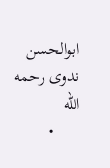ابوالحسن ندوی رحمه الله
      •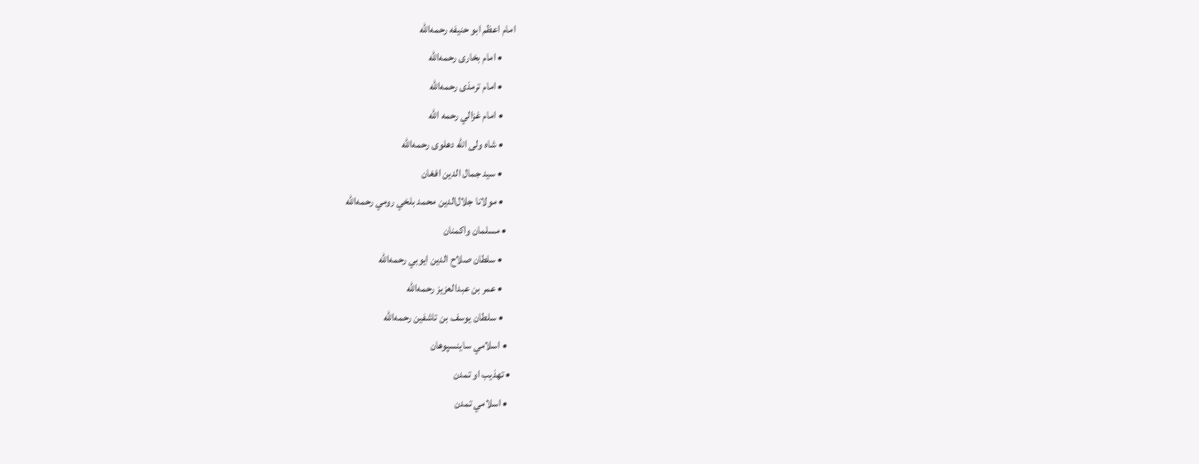امام اعظم ابو حنیفه رحمه‌الله
      • امام بخاری رحمه‌الله
      • امام ترمذی رحمه‌الله
      • امام غزالي رحمه الله
      • شاه ولی الله دهلوی رحمه‌الله
      • سید جمال الدین افغان
      • مولانا جلال‌الدین محمد بلخي رومي رحمه‌الله
    • مسلمان واکمنان
      • سلطان صلاح الدین ایوبي رحمه‌الله
      • عمر بن عبدالعزیز رحمه‌الله
      • سلطان یوسف بن تاشفین رحمه‌الله
    • اسلامي ساینسپوهان
  • تهذیب او تمدن
    • اسلامي تمدن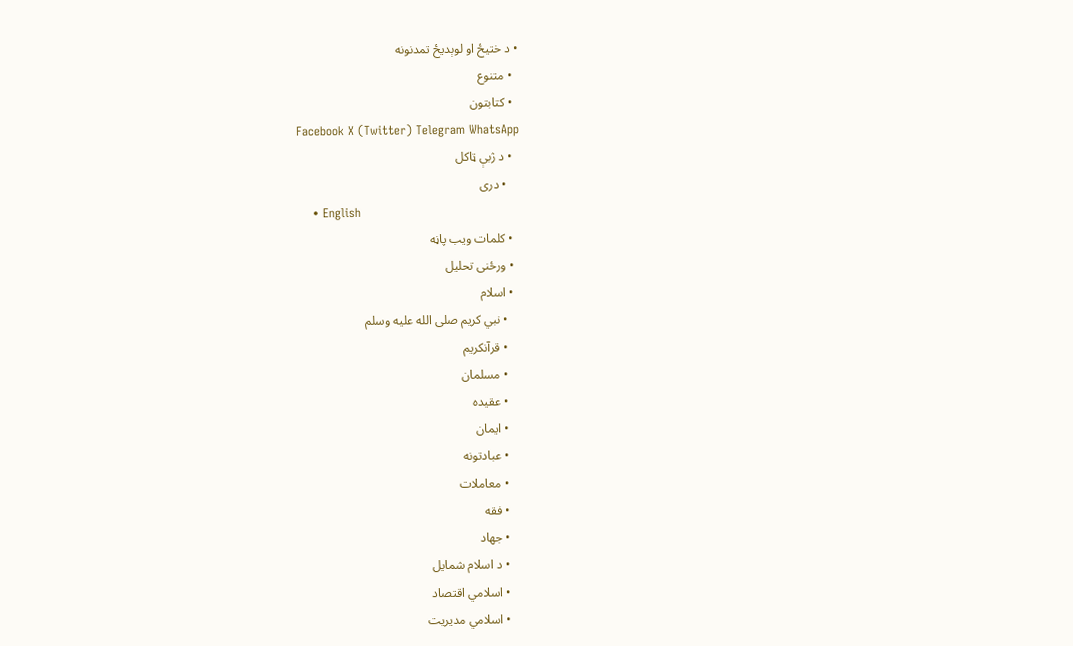• د ختیځ او لوېدیځ تمدنونه
  • متنوع
  • کتابتون
Facebook X (Twitter) Telegram WhatsApp
  • د ژبې ټاکل
    • دری
    • English
  • کلمات ويب پاڼه
  • ورځنی تحلیل
  • اسلام
    • نبي کریم صلى الله عليه وسلم
    • قرآنکریم
    • مسلمان
    • عقیده
    • ایمان
    • عبادتونه
    • معاملات
    • فقه
    • جهاد
    • د اسلام شمایل
    • اسلامي اقتصاد
    • اسلامي مدیریت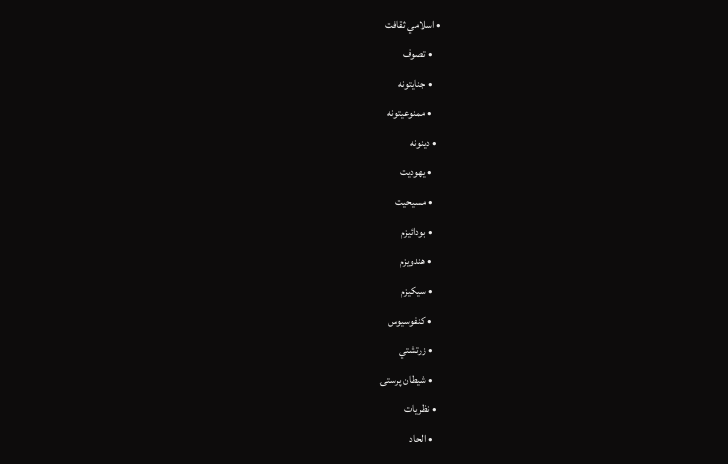• اسلامي ثقافت
    • تصوف
    • جنایتونه
    • ممنوعیتونه
  • دینونه
    • یهودیت
    • مسیحیت
    • بودائیزم
    • هندویزم
    • سیکیزم
    • کنفوسیوس
    • زرتشتي
    • شیطان پرستۍ
  • نظریات
    • الحاد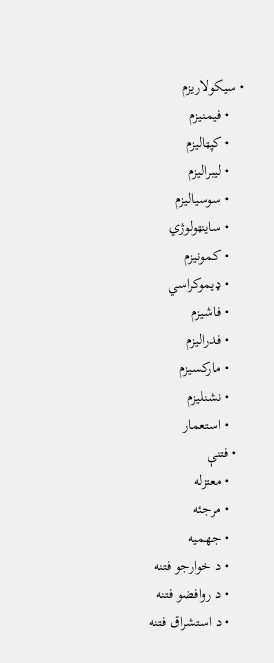• سیکولاریزم
    • فیمنیزم
    • کپټالیزم
    • لیبرالیزم
    • سوسیالیزم
    • ساینټولوژي
    • کمونیزم
    • ډیموکراسي
    • فاشیزم
    • فدرالیزم
    • مارکسیزم
    • نشنلیزم
    • استعمار
  • فتنې
    • معتزله
    • مرجئه
    • جهمیه
    • د خوارجو فتنه
    • د روافضو فتنه
    • د استشراق فتنه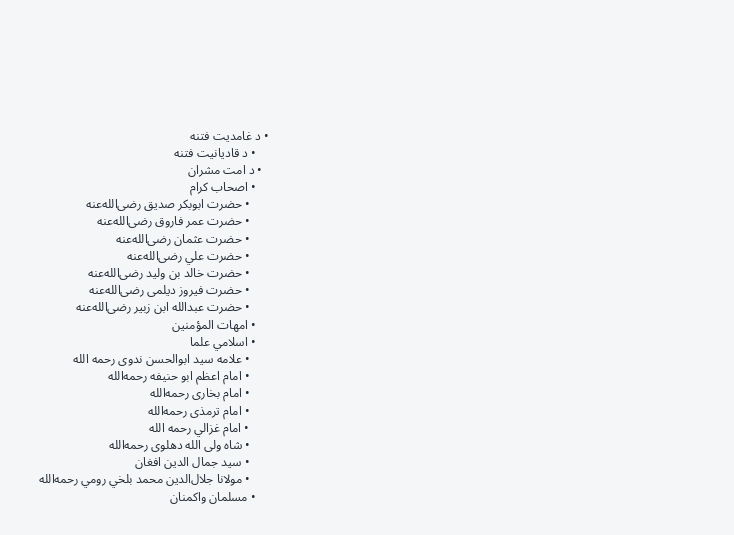• د غامدیت فتنه
    • د قادیانیت فتنه
  • د امت مشران
    • اصحاب کرام
      • حضرت ابوبکر صدیق رضی‌الله‌عنه
      • حضرت عمر فاروق رضی‌الله‌عنه
      • حضرت عثمان رضی‌الله‌عنه
      • حضرت علي رضی‌الله‌عنه
      • حضرت خالد بن ولید رضی‌الله‌عنه
      • حضرت فیروز دیلمی رضی‌الله‌عنه
      • حضرت عبدالله ابن زبیر رضی‌الله‌عنه
    • امهات المؤمنین
    • اسلامي علما
      • علامه سید ابوالحسن ندوی رحمه الله
      • امام اعظم ابو حنیفه رحمه‌الله
      • امام بخاری رحمه‌الله
      • امام ترمذی رحمه‌الله
      • امام غزالي رحمه الله
      • شاه ولی الله دهلوی رحمه‌الله
      • سید جمال الدین افغان
      • مولانا جلال‌الدین محمد بلخي رومي رحمه‌الله
    • مسلمان واکمنان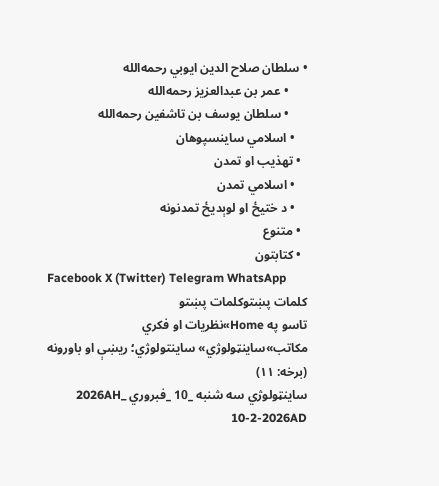• سلطان صلاح الدین ایوبي رحمه‌الله
      • عمر بن عبدالعزیز رحمه‌الله
      • سلطان یوسف بن تاشفین رحمه‌الله
    • اسلامي ساینسپوهان
  • تهذیب او تمدن
    • اسلامي تمدن
    • د ختیځ او لوېدیځ تمدنونه
  • متنوع
  • کتابتون
Facebook X (Twitter) Telegram WhatsApp
کلمات پښتوکلمات پښتو
تاسو په Home»نظریات او فکري مکاتب»ساینټولوژي» ساينتولوژي؛ ریښې او باورونه (برخه: ۱۱)
ساینټولوژي سه شنبه _10 _فبروري _2026AH 10-2-2026AD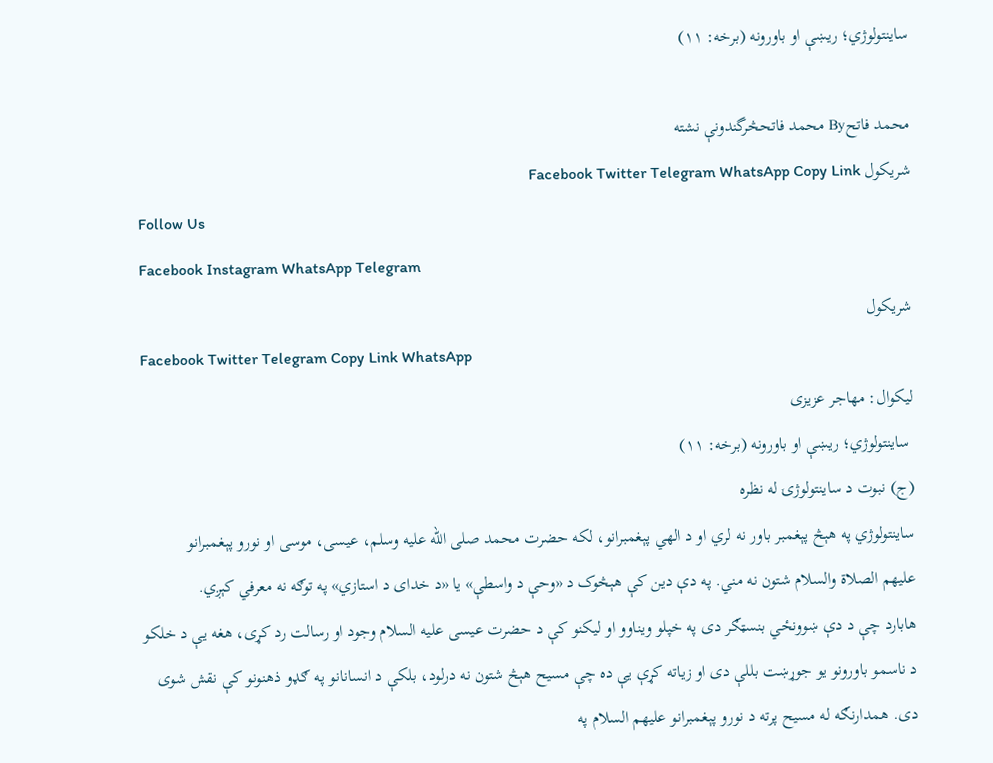ساينتولوژي؛ ریښې او باورونه (برخه: ۱۱)

محمد فاتحBy محمد فاتحڅرگندونې نشته
شریکول Facebook Twitter Telegram WhatsApp Copy Link
Follow Us
Facebook Instagram WhatsApp Telegram
شریکول
Facebook Twitter Telegram Copy Link WhatsApp
لیکوال: مهاجر عزیزی
 ساينتولوژي؛ ریښې او باورونه (برخه: ۱۱)
(ج) نبوت د ساينتولوژۍ له نظره
ساينتولوژي په هېڅ پېغمبر باور نه لري او د الهي پېغمبرانو، لکه حضرت محمد صلی ‌الله ‌علیه ‌وسلم، عیسی، موسی او نورو پېغمبرانو علیهم ‌الصلاة والسلام شتون نه مني. په دې دین کې هېڅوک د «وحې د واسطې» یا «د خدای د استازي» په توګه نه معرفي کېږي.
هابارد چې د دې ښوونځي بنسټګر دی په خپلو ویناوو او لیکنو کې د حضرت عیسی علیه‌ السلام وجود او رسالت رد کړی، هغه یې د خلکو د ناسمو باورونو یو جوړښت بللې دی او زیاته کړې یې ده چې مسیح هېڅ شتون نه درلود، بلکې د انسانانو په ګډو ذهنونو کې نقش شوی دی. همدارنګه له مسیح پرته د نورو پېغمبرانو علیهم السلام په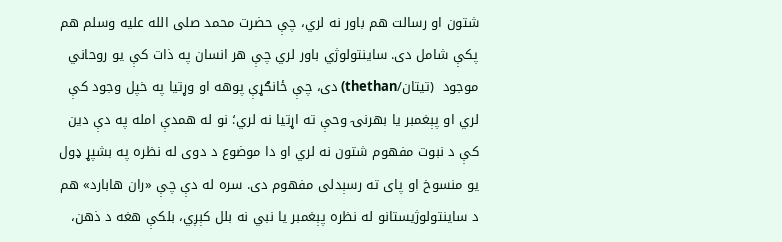شتون او رسالت هم باور نه لري، چې حضرت محمد صلی‌ الله ‌علیه ‌وسلم هم پکې شامل دی. ساينتولوژي باور لري چې هر انسان په ذات کې یو روحاني موجود  (تیتان/thethan) دی، چې ځانګړې پوهه او وړتیا په خپل وجود کې لري او پېغمبر یا بهرنۍ وحې ته اړتیا نه لري؛ نو له همدې امله په دې دین کې د نبوت مفهوم شتون نه لري او دا موضوع د دوی له نظره په بشپړ ډول یو منسوخ او پای ته رسېدلی مفهوم دی. سره له دې چې «ران هابارد» هم د ساینتولوژیستانو له نظره پېغمبر یا نبي نه بلل کېږي، بلکې هغه د ذهن،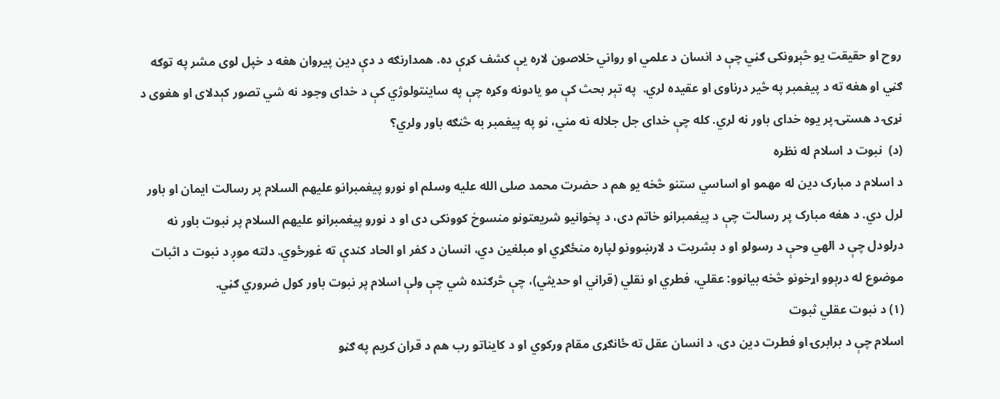روح او حقیقت یو څېړونکی ګڼي چې د انسان د علمي او رواني خلاصون لاره یې کشف کړې ده. همدارنګه د دې دین پیروان هغه د خپل لوی مشر په توګه ګڼي او هغه ته د پیغمبر په څیر درناوی او عقیده لري.  په تېر بحث کې مو یادونه وکړه چې په ساينتولوژي کې د خدای وجود نه شي تصور کېدلای او هغوی د نړۍ د هستۍ پر یوه خدای باور نه لري. کله چې خدای جل جلاله نه مني، نو په پيغمبر به څنګه باور ولري؟
(د)  نبوت د اسلام له نظره
د اسلام د مبارک دین له مهمو او اساسي ستنو څخه یو هم د حضرت محمد صلی‌ الله ‌علیه‌ وسلم او نورو پیغمبرانو علیهم ‌السلام پر رسالت ایمان او باور لرل دي. د هغه مبارک پر رسالت چې د پیغمبرانو خاتم دی، د پخوانیو شریعتونو منسوخ کوونکی دی او د نورو پیغمبرانو علیهم‌ السلام پر نبوت باور نه درلودل چې د الهي وحې د رسولو او د بشریت د لارښوونو لپاره منځګړي او مبلغین دي، انسان د کفر او الحاد کندې ته غورځوي. دلته موږ د نبوت د اثبات موضوع له درېوو اړخونو څخه بیانوو: عقلي، فطري او نقلي (قراني او حدیثي)، چې څرګنده شي چې ولې اسلام پر نبوت باور کول ضروري ګڼي.
(۱) د نبوت عقلي ثبوت
اسلام چې د برابرۍ او فطرت دین دی، د انسان عقل ته ځانګړی مقام ورکوي او د کایناتو رب هم د قران کريم په ګڼو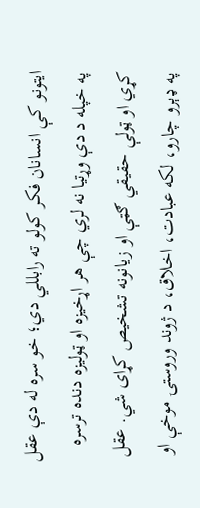ایتونو کې انسانان فکر کولو ته رابللي دي؛ خو سره له دې عقل په خپله د دې وړتیا نه لري چې هر اړخیزه او ټولیزه دنده ترسره کړي او ټولې حقیقي ګټې او زیانونه تشخیص کړای شي. عقل په ډېرو چارو، لکه عبادت، اخلاق، د ژوند وروستۍ موخې او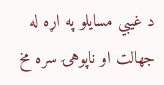د غیبي مسایلو په اړه له جهالت او ناپوهۍ سره مخ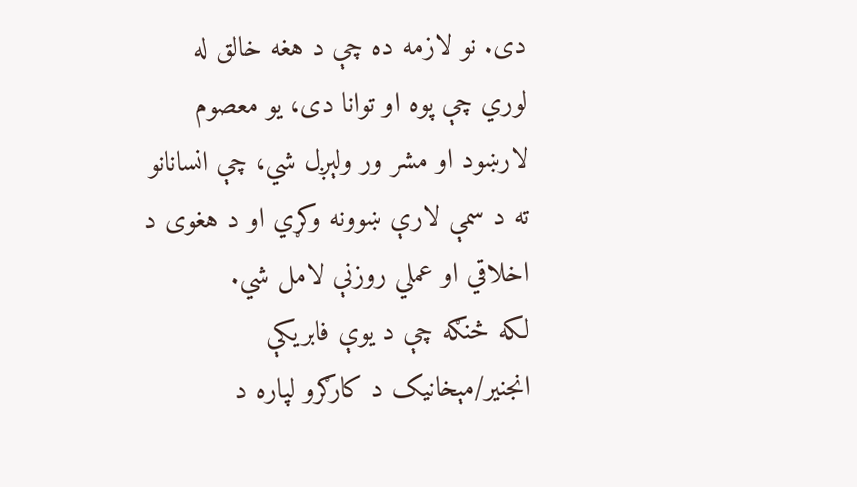دی. نو لازمه ده چې د هغه خالق له لوري چې پوه او توانا دی، یو معصوم لارښود او مشر ور ولېږل شي، چې انسانانو ته د سمې لارې ښوونه وکړي او د هغوی د اخلاقي او عملي روزنې لامل شي.
لکه څنګه چې د یوې فابریکې انجنیر/مېخانیک د کارګرو لپاره د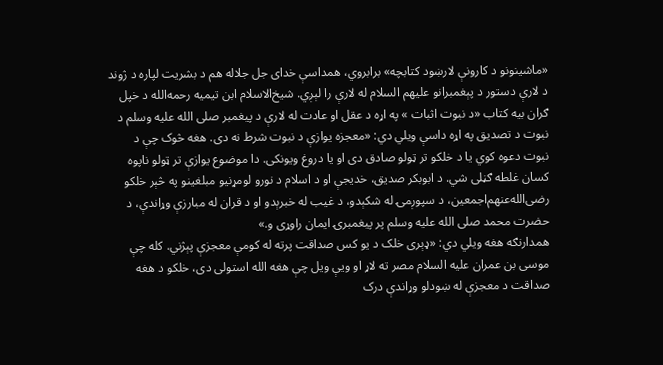«ماشینونو د کارونې لارښود کتابچه» برابروي، همداسې خدای جل جلاله هم د بشریت لپاره د ژوند د لارې دستور د پېغمبرانو علیهم ‌السلام له لارې را لېږي. شیخ‌الاسلام ابن تیمیه رحمه‌الله د خپل ګران‌ بیه کتاب «د نبوت اثبات » په اړه د عقل او عادت له لارې د پیغمبر صلی‌ الله ‌علیه ‌وسلم د نبوت د تصدیق په اړه داسې ویلي دي: «معجزه یوازې د نبوت شرط نه دی. هغه څوک چې د نبوت دعوه کوي یا د خلکو تر ټولو صادق دی او یا دروغ‌ ویونکی. دا موضوع یوازې تر ټولو ناپوه کسان غلطه ګڼلی شي. د ابوبکر صدیق، خدیجې او د اسلام د نورو لومړنیو مبلغینو په څېر خلکو رضی‌الله‌عنهم‌اجمعین، د سپوږمۍ له شکېدو، د غیب له خبرېدو او د قران له مبارزې وړاندې، د حضرت محمد صلی‌ الله ‌علیه ‌وسلم پر پیغمبرۍ ایمان راوړی و.»
همدارنګه هغه ویلي دي: «ډېری خلک د یو کس صداقت پرته له کومې معجزې پېژني. کله چې موسی بن عمران علیه ‌السلام مصر ته لاړ او ویې ویل چې هغه الله استولی دی، خلکو د هغه صداقت د معجزې له ښودلو وړاندې درک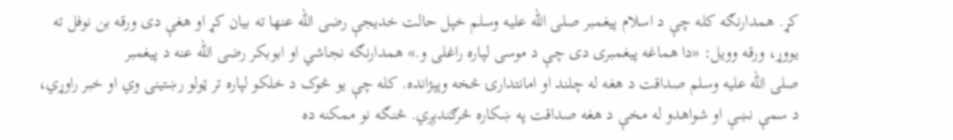کړ. همدارنګه کله چې د اسلام پیغمبر صلی ‌الله ‌علیه ‌وسلم خپل حالت خدیجې رضی ‌الله ‌عنها ته بیان کړ او هغې دی ورقه بن نوفل ته یووړ، ورقه وویل: «دا هماغه پیغمبری دی چې د موسی لپاره راغلی و.» همدارنګه نجاشي او ابوبکر رضی ‌الله ‌عنه د پیغمبر صلی ‌الله ‌علیه ‌وسلم صداقت د هغه له چلند او امانتدارۍ څخه وپېژانده. کله چې یو څوک د خلکو لپاره تر ټولو رښتینی وي او خبر راوړي، د سمې نښې او شواهدو له مخې د هغه صداقت په ښکاره څرګندېږي. څنګه نو ممکنه ده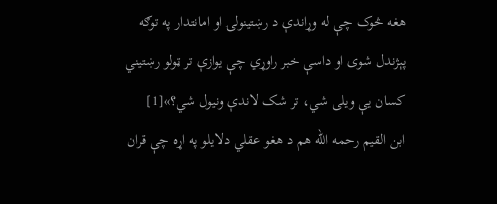هغه څوک چې له وړاندې د رښتینولۍ او امانتدار په توګه پېژندل شوی او داسې خبر راوړي چې یوازې تر ټولو رښتیني کسان یې ویلی شي، تر شک لاندې ونیول شي؟»[1]
ابن‌ القیم رحمه ‌الله هم د هغو عقلي دلایلو په اړه چې قران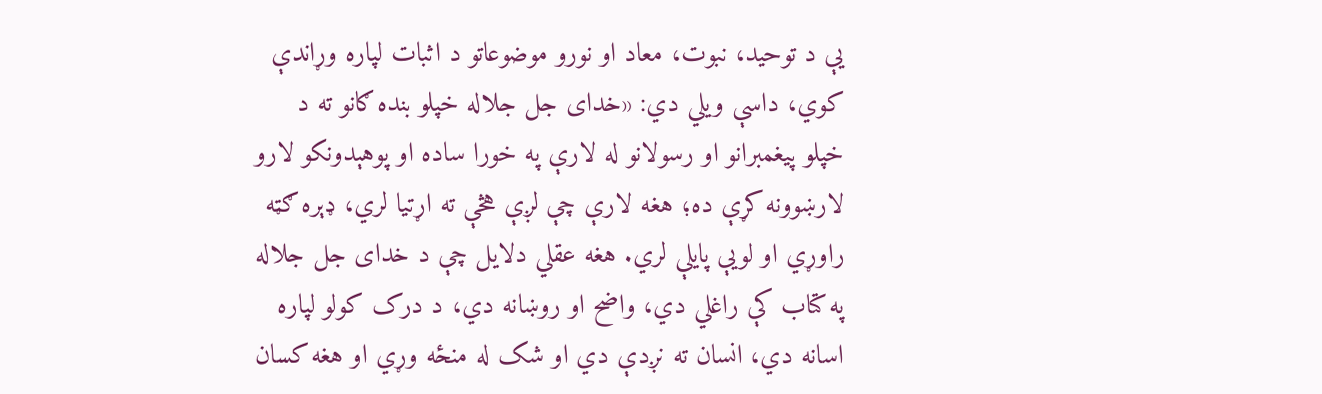یې د توحید، نبوت، معاد او نورو موضوعاتو د اثبات لپاره وړاندې کوي، داسې ویلي دي: «خدای جل جلاله خپلو بنده‌ ګانو ته د خپلو پیغمبرانو او رسولانو له لارې په خورا ساده او پوهېدونکو لارو لارښوونه کړې ده؛ هغه لارې چې لږې هڅې ته اړتیا لري، ډېره ګټه راوړي او لویې پایلې لري. هغه عقلي دلایل چې د خدای جل جلاله په کتاب کې راغلي دي، واضح او روښانه دي، د درک کولو لپاره اسانه دي، انسان ته نږدې دي او شک له منځه وړي او هغه کسان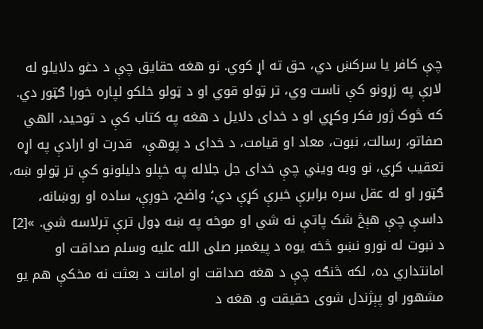چې کافر یا سرکښ دي، حق ته اړ کوي. نو هغه حقایق چې د دغو دلايلو له لارې په زړونو کې ناست وي، تر ټولو قوي او د ټولو خلکو لپاره خورا ګټور دي. که څوک ژور فکر وکړي او د خدای دلایل د هغه په کتاب کې د توحید، الهي صفاتو، رسالت، نبوت، معاد او قیامت، د خدای د پوهې،  قدرت او ارادې په اړه تعقیب کړي، نو وبه ویني چې خدای جل جلاله په خپلو دلیلونو کې تر ټولو ښه، ګټور او له عقل سره برابرې خبرې کړې دي؛ واضح، خوږې، ساده او روښانه، داسې چې هېڅ شک پاتې نه شي او موخه په ښه ډول ترې ترلاسه شي. »[2]
د نبوت له نورو نښو څخه یوه د پیغمبر صلی‌ الله ‌علیه ‌وسلم صداقت او امانتداري ده، لکه څنګه چې د هغه صداقت او امانت د بعثت نه مخکې هم یو مشهور او پېژندل شوی حقیقت و. هغه د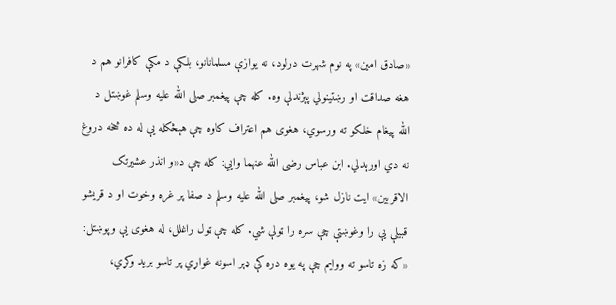«صادق امین» په نوم شهرت درلود، نه یوازې مسلمانانو، بلکې د مکې کافرانو هم د هغه صداقت او رښتینولي پېژندلې وه. کله چې پیغمبر صلی ‌الله ‌علیه ‌وسلم غوښتل د الله پیغام خلکو ته ورسوي، هغوی هم اعتراف کاوه چې هېڅکله یې له ده څخه دروغ نه دي اورېدلي. ابن ‌عباس رضی‌ الله ‌عنهما وایي: کله چې د«و انذر عشیرتک الاقربین» ایت نازل شو، پیغمبر صلی‌ الله ‌علیه ‌وسلم د صفا پر غره وخوت او د قریشو قبیلې یې را وغوښتې چې سره را ټولې شي. کله چې ټول راغلل، له هغوی یې وپوښتل: «که زه تاسو ته ووایم چې په یوه دره کې ډېر اسونه غواړي پر تاسو برید وکړي،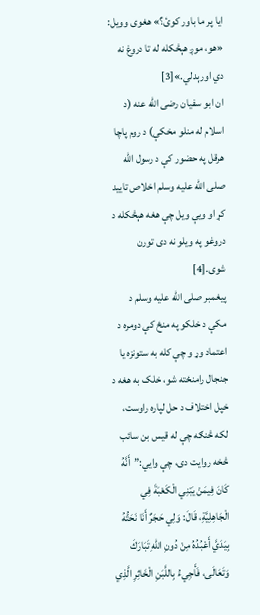ایا پر ما باور کوئ؟» هغوی وویل: «هو، موږ هېڅکله له تا دروغ نه دي اورېدلي.»[3]
ان ابو سفیان رضی الله عنه (د اسلام له منلو مخکې) د روم پاچا هرقل په حضور کې د رسول الله صلی الله علیه وسلم اخلاص تایید کړ او ویې ویل چې هغه هېڅکله د دروغو په ویلو نه دی تورن شوی.[4]
پیغمبر صلی‌ الله ‌علیه ‌وسلم د مکې د خلکو په منځ کې دومره د اعتماد وړ و چې کله به ستونزه یا جنجال رامنځته شو، خلک به هغه د خپل اختلاف د حل لپاره راوست، لکه څنګه چې له قیس بن سائب څخه روایت دی، چې وایي:”أَنَّهُ كَانَ فِيمَنْ يَبْنِي الْكَعْبَةَ فِي الْجَاهِلِيَّةِ، قَالَ: وَلِي حَجَرٌ أَنَا نَحَتُّهُ بِيَدَيَّ أَعْبُدُهُ مِنْ دُونِ اللهِ تَبَارَكَ وَتَعَالَى، فَأَجِيءُ بِاللَّبَنِ الْخَاثِرِ الَّذِي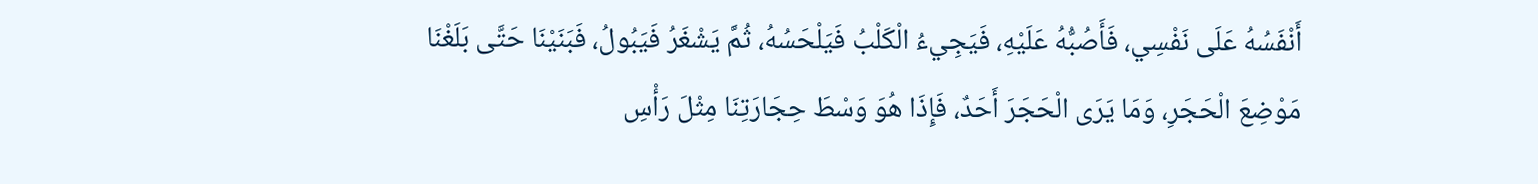أَنْفَسُهُ عَلَى نَفْسِي، فَأَصُبُّهُ عَلَيْهِ، فَيَجِيءُ الْكَلْبُ فَيَلْحَسُهُ، ثُمَّ يَشْغَرُ فَيَبُولُ، فَبَنَيْنَا حَتَّى بَلَغْنَا مَوْضِعَ الْحَجَرِ، وَمَا يَرَى الْحَجَرَ أَحَدٌ، فَإِذَا هُوَ وَسْطَ حِجَارَتِنَا مِثْلَ رَأْسِ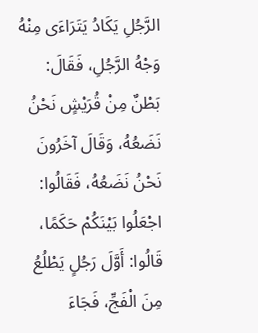الرَّجُلِ يَكَادُ يَتَرَاءَى مِنْهُ وَجْهُ الرَّجُلِ، فَقَالَ: بَطْنٌ مِنْ قُرَيْشٍ نَحْنُ نَضَعُهُ، وَقَالَ آخَرُونَ نَحْنُ نَضَعُهُ، فَقَالُوا: اجْعَلُوا بَيْنَكُمْ حَكَمًا، قَالُوا: أَوَّلَ رَجُلٍ يَطْلُعُ مِنَ الْفَجِّ، فَجَاءَ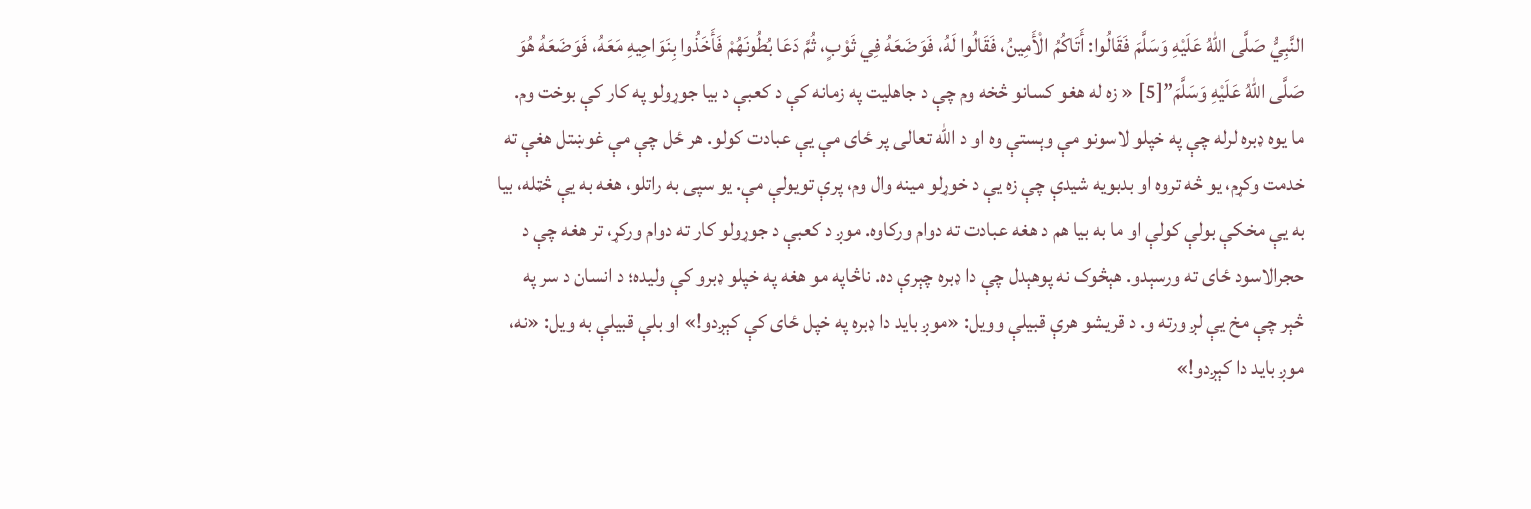النَّبِيُّ صَلَّى اللهُ عَلَيْهِ وَسَلَّمَ فَقَالُوا: أَتَاكُمُ الْأَمِينُ، فَقَالُوا لَهُ، فَوَضَعَهُ فِي ثَوْبٍ، ثُمَّ دَعَا بُطُونَهُمْ فَأَخَذُوا بِنَوَاحِيهِ مَعَهُ، فَوَضَعَهُ هُوَ صَلَّى اللهُ عَلَيْهِ وَسَلَّمَ”[5] « زه له هغو کسانو څخه وم چې د جاهلیت په زمانه کې د کعبې د بیا جوړولو په کار کې بوخت وم. ما یوه ډبره لرله چې په خپلو لاسونو مې وېستې وه او د الله تعالی پر ځای مې يې عبادت کولو. هر ځل چې مې غوښتل هغې ته خدمت وکړم، یو څه تروه او بدبویه شیدې چې زه یې د خوړلو مینه وال وم، پرې تویولې مې. یو سپی به راتلو، هغه به یې څټله، بیا به یې مخکې بولې کولې او ما به بیا هم د هغه عبادت ته دوام ورکاوه. موږ د کعبې د جوړولو کار ته دوام ورکړ، تر هغه چې د حجرالاسود ځای ته ورسېدو. هېڅوک نه پوهېدل چې دا ډبره چېرې ده. ناڅاپه مو هغه په خپلو ډبرو کې ولیده؛ د انسان د سر په څېر چې مخ یې لږ ورته و. د قریشو هرې قبيلې وویل: «موږ باید دا ډبره په خپل ځای کې کېږدو!» او بلې قبيلې به ویل: «نه، موږ باید دا کېږدو!»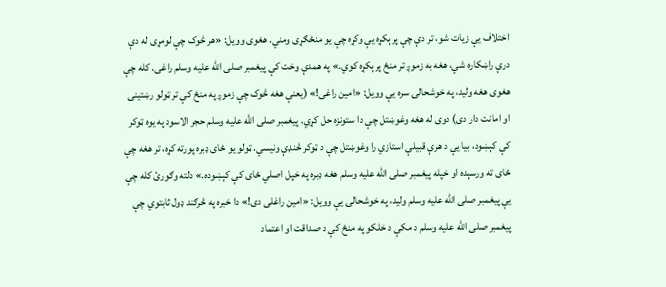اختلاف یې زیات شو، تر دې چې پرېکړه یې وکړه چې یو منځګړی ومني. هغوی وویل: «هر څوک چې لومړی له دې درې راښکاره شي، هغه به زموږ تر منځ پرېکړه کوي.» په همدې وخت کې پیغمبر صلی ‌الله ‌علیه ‌وسلم راغی. کله چې هغوی هغه ولید، په خوشحالۍ سره یې وویل: «امین راغی!» (یعنې هغه څوک چې زموږ په منځ کې تر ټولو رښتینی او امانت دار دی) دوی له هغه وغوښتل چې دا ستونزه حل کړي. پیغمبر صلی‌ الله ‌علیه ‌وسلم حجر الاسود په یوه ټوکر کې کېښود، بیا یې د هرې قبيلې استازي را وغوښتل چې د ټوکر څنډې ونیسي. ټولو یو ځای ډبره پورته کړه، تر هغه چې ځای ته ورسېده او خپله پیغمبر صلی‌ الله ‌علیه‌ وسلم هغه ډبره په خپل اصلي ځای کې کېښوده.» دلته وګورئ کله چې یې پیغمبر صلی ‌الله ‌علیه ‌وسلم ولید، په خوشحالۍ یې وویل: «امین راغلی دی!» دا خبره په څرګند ډول ثابتوي چې پیغمبر صلی‌ الله ‌علیه ‌وسلم د مکې د خلکو په منځ کې د صداقت او اعتماد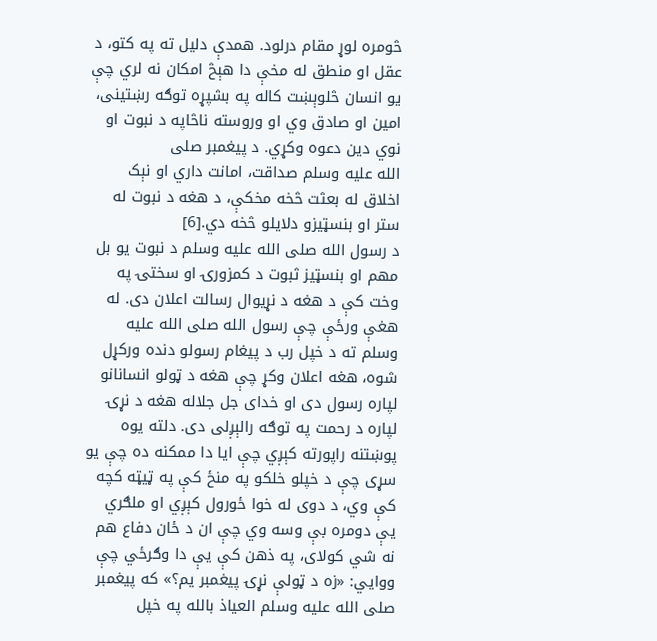څومره لوړ مقام درلود. همدې دلیل ته په کتو، د عقل او منطق له مخې دا هېڅ امکان نه لري چې یو انسان څلوېښت کاله په بشپړه توګه رښتینی، امین او صادق وي او وروسته ناڅاپه د نبوت او نوي دین دعوه وکړي. د پیغمبر صلی‌ الله ‌علیه ‌وسلم صداقت، امانت‌ داري او نېک اخلاق له بعثت څخه مخکې، د هغه د نبوت له ستر او بنسټیزو دلایلو څخه دي.[6]
د رسول الله صلی الله علیه وسلم د نبوت یو بل مهم او بنسټیز ثبوت د کمزورۍ او سختۍ په وخت کې د هغه د نړیوال رسالت اعلان دی. له هغې ورځې چې رسول الله صلی الله علیه وسلم ته د خپل رب د پیغام رسولو دنده ورکړل شوه، هغه اعلان وکړ چې هغه د ټولو انسانانو لپاره رسول دی او خدای جل جلاله هغه د نړۍ لپاره د رحمت په توګه رالېږلی دی. دلته یوه پوښتنه راپورته کېږي چې ایا دا ممکنه ده چې یو سړی چې د خپلو خلکو په منځ کې په ټیټه کچه کې وي، د دوی له خوا ځورول کېږي او ملګري یې دومره بې وسه وي چې ان د ځان دفاع هم نه شي کولای، په ذهن کې يې دا وګرځي چې ووایي: «زه د ټولې نړۍ پیغمبر یم؟» که پیغمبر صلی‌ الله ‌علیه ‌وسلم العیاذ بالله په خپل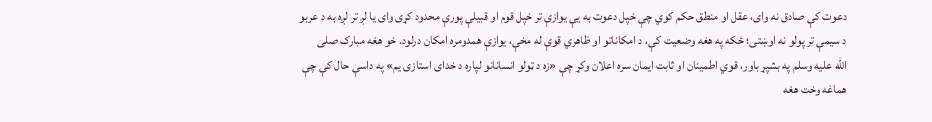دعوت کې صادق نه وای، عقل او منطق حکم کوي چې خپل دعوت به یې یوازې تر خپل قوم او قبیلې پورې محدود کړی وای یا لږ تر لږه به د عربو د سیمې تر پولو نه اوښتی؛ ځکه په هغه وضعیت کې، د امکاناتو او ظاهري قوې له مخې، یوازې همدومره امکان درلود. خو هغه مبارک صلی‌ الله ‌علیه ‌وسلم په بشپړ باور، قوي اطمینان او ثابت ایمان سره اعلان وکړ چې «زه د ټولو انسانانو لپاره د خدای استازی یم» په داسې حال کې چې هماغه وخت هغه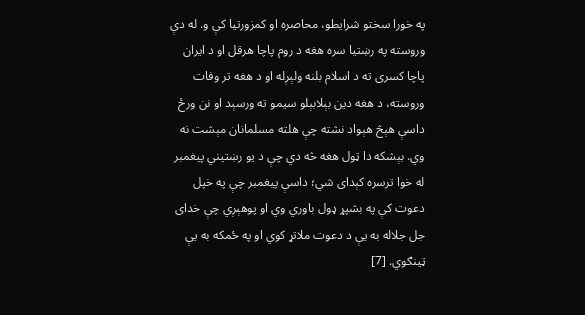په خورا سختو شرایطو، محاصره او کمزورتیا کې و. له دې وروسته په رښتیا سره هغه د روم پاچا هرقل او د ایران پاچا کسری ته د اسلام بلنه ولېږله او د هغه تر وفات وروسته، د هغه دین بېلابېلو سیمو ته ورسېد او نن ورځ داسې هېڅ هېواد نشته چې هلته مسلمانان مېشت نه وي. بېشکه دا ټول هغه څه دي چې د یو رښتیني پیغمبر له خوا ترسره کېدای شي؛ داسې پیغمبر چې په خپل دعوت کې په بشپړ ډول باوري وي او پوهېږي چې خدای جل جلاله به یې د دعوت ملاتړ کوي او په ځمکه به یې ټينګوي. [7]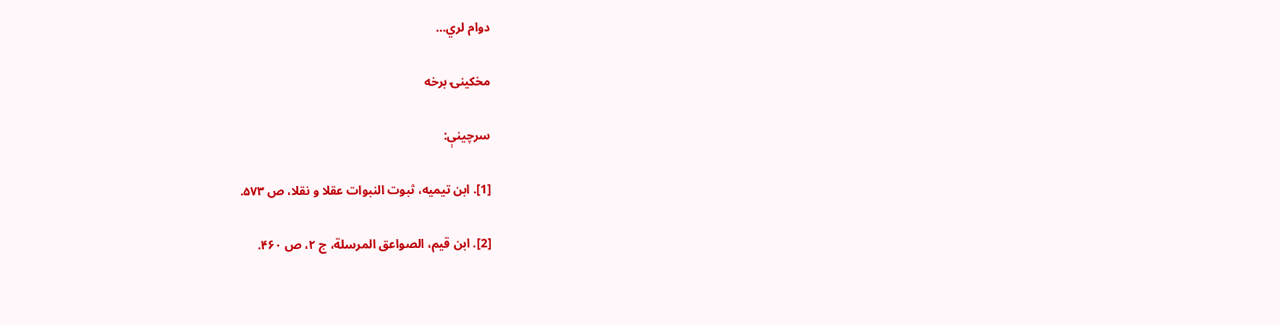دوام لري…

مخکینۍ برخه

سرچینې:

[1]. ابن تیمیه، ثبوت النبوات عقلا و نقلا، ص ۵۷۳.

[2]. ابن قیم، الصواعق المرسلة، ج ۲، ص ۴۶۰.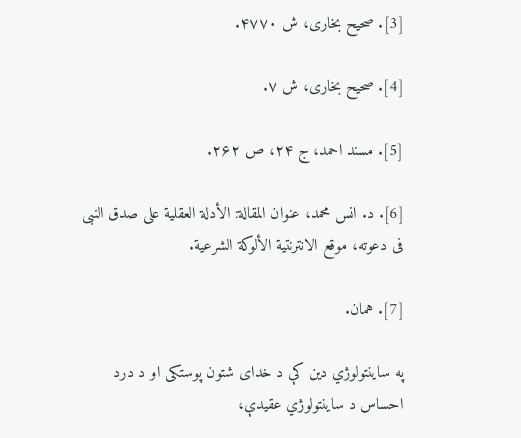[3]. صحیح بخاری، ش ۴۷۷۰.

[4]. صحیح بخاری، ش ۷.

[5]. مسند احمد، ج ۲۴، ص ۲۶۲.

[6]. د. انس محمد، عنوان المقالة: الأدلة العقلیة علی صدق النبی فی دعوته، موقع الانترنتیة الألوکة الشرعیة.

[7]. همان.

په ساينتولوژي دین کې د خدای شتون پوستکی او د درد احساس د ساينتولوژي عقیدې،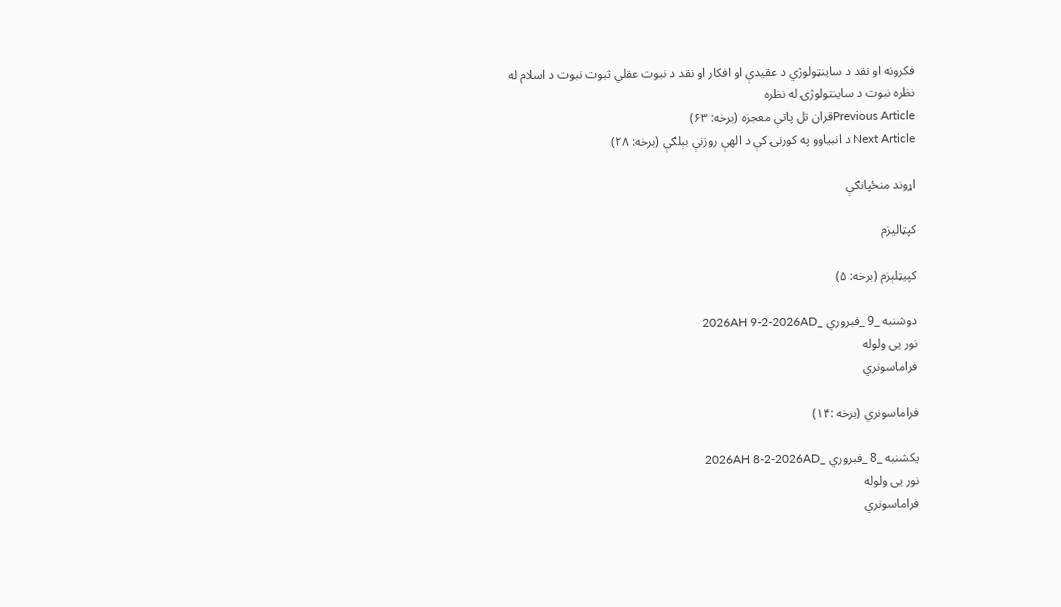فکرونه او نقد د ساینټولوژي د عقیدې او افکار او نقد د نبوت عقلي ثبوت نبوت د اسلام له نظره نبوت د ساينتولوژۍ له نظره
Previous Articleقران تل ‌پاتې معجزه (برخه: ۶۳)
Next Article د انبیاوو په کورنۍ کې د الهې روزنې بېلګې (برخه: ۲۸)

اړوند منځپانګې

کپټالیزم

کپیټلېزم (برخه: ۵)

دوشنبه _9 _فبروري _2026AH 9-2-2026AD
نور یی ولوله
فراماسونري

فراماسونري (برخه :۱۴)

یکشنبه _8 _فبروري _2026AH 8-2-2026AD
نور یی ولوله
فراماسونري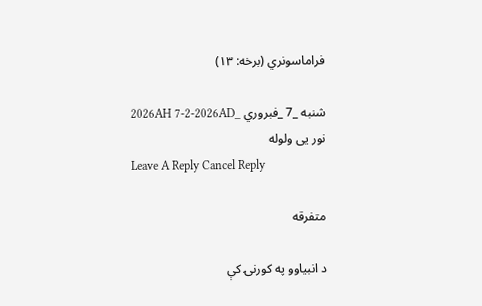فراماسونري (برخه: ۱۳)

شنبه _7 _فبروري _2026AH 7-2-2026AD
نور یی ولوله
Leave A Reply Cancel Reply

متفرقه

د انبیاوو په کورنۍ کې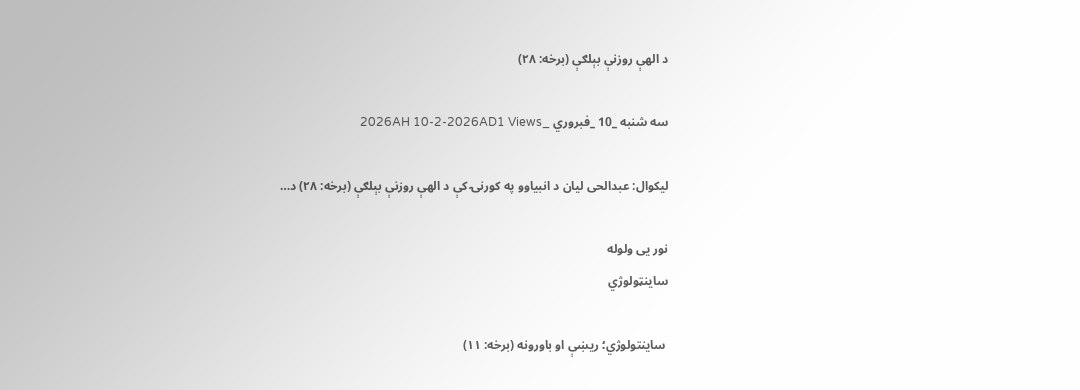د الهې روزنې بېلګې (برخه: ۲۸)

سه شنبه _10 _فبروري _2026AH 10-2-2026AD1 Views

لیکوال: عبدالحی لیان د انبیاوو په کورنۍ کې د الهې روزنې بېلګې (برخه: ۲۸) د…

نور یی ولوله
ساینټولوژي

 ساينتولوژي؛ ریښې او باورونه (برخه: ۱۱)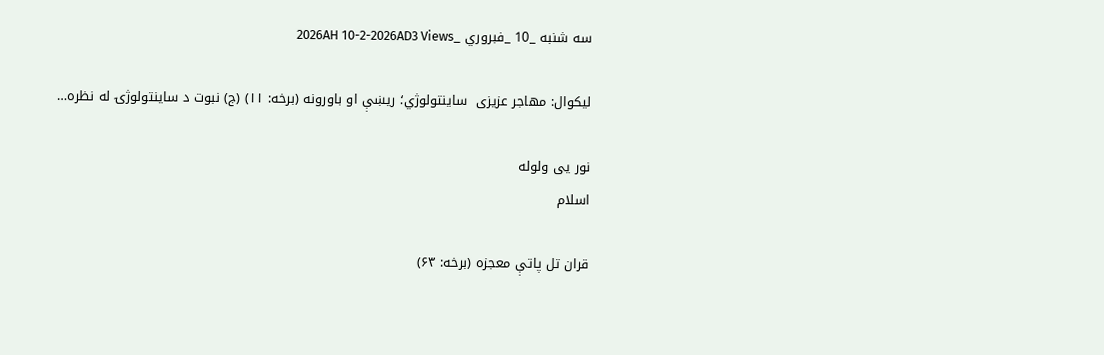سه شنبه _10 _فبروري _2026AH 10-2-2026AD3 Views

لیکوال: مهاجر عزیزی  ساينتولوژي؛ ریښې او باورونه (برخه: ۱۱) (ج) نبوت د ساينتولوژۍ له نظره…

نور یی ولوله
اسلام

قران تل ‌پاتې معجزه (برخه: ۶۳)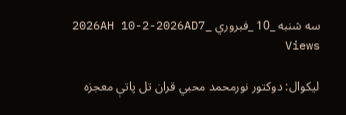سه شنبه _10 _فبروري _2026AH 10-2-2026AD7 Views

لیکوال: دوکتور نورمحمد محبي قران تل ‌پاتې معجزه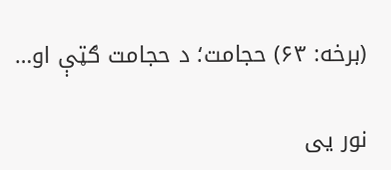(برخه: ۶۳) حجامت؛ د حجامت ګټې او…

نور یی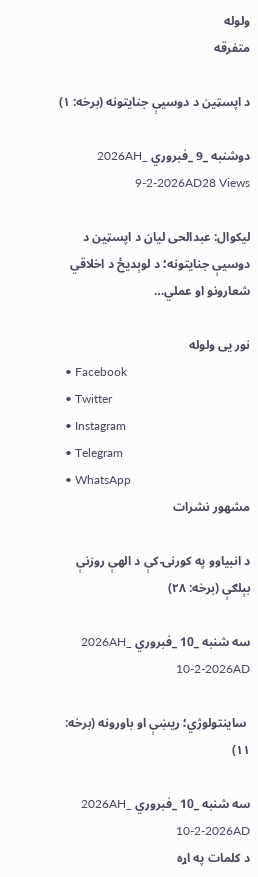ولوله
متفرقه

د اپسټین د دوسیې جنایتونه (برخه: ۱)

دوشنبه _9 _فبروري _2026AH 9-2-2026AD28 Views

لیکوال: عبدالحی لیان د اپسټین د دوسیې جنایتونه؛ د لوېدیځ د اخلاقي شعارونو او عملي…

نور یی ولوله
  • Facebook
  • Twitter
  • Instagram
  • Telegram
  • WhatsApp
مشهور نشرات

د انبیاوو په کورنۍ کې د الهې روزنې بېلګې (برخه: ۲۸)

سه شنبه _10 _فبروري _2026AH 10-2-2026AD

 ساينتولوژي؛ ریښې او باورونه (برخه: ۱۱)

سه شنبه _10 _فبروري _2026AH 10-2-2026AD
د کلمات په اړه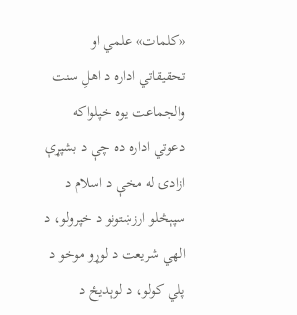«کلمات» علمي او تحقیقاتي اداره د اهلِ سنت والجماعت یوه خپلواکه دعوتي اداره ده چې د بشپړې ازادۍ له مخې د اسلام د سپېڅلو ارزښتونو د خپرولو، د الهي شریعت د لوړو موخو د پلي کولو، د لوېدیځ د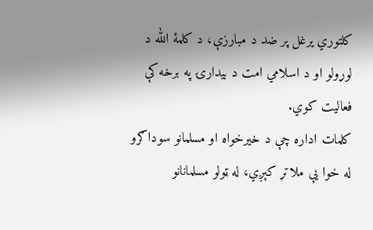کلتوري یرغل پر ضد د مبارزې، د کلمۀ الله د لوړولو او د اسلامي امت د بیدارۍ په برخه کې فعالیت کوي.
کلمات اداره چې د خیرخواه او مسلمانو سوداګرو له خوا یې ملاتړ کېږي، له ټولو مسلمانانو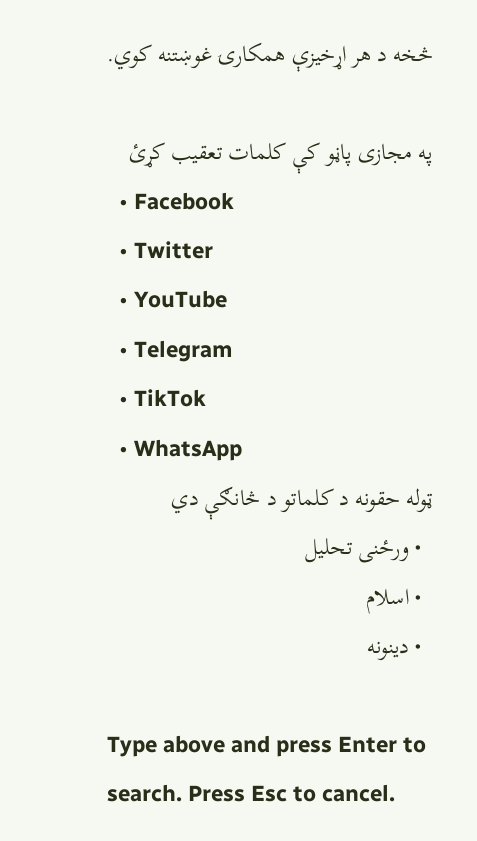څخه د هر اړخیزې همکارۍ غوښتنه کوي.

په مجازی پاڼو کې کلمات تعقیب کړئ
  • Facebook
  • Twitter
  • YouTube
  • Telegram
  • TikTok
  • WhatsApp
ټوله حقونه د کلماتو د څانګې دي
  • ورځنی تحلیل
  • اسلام
  • دینونه

Type above and press Enter to search. Press Esc to cancel.